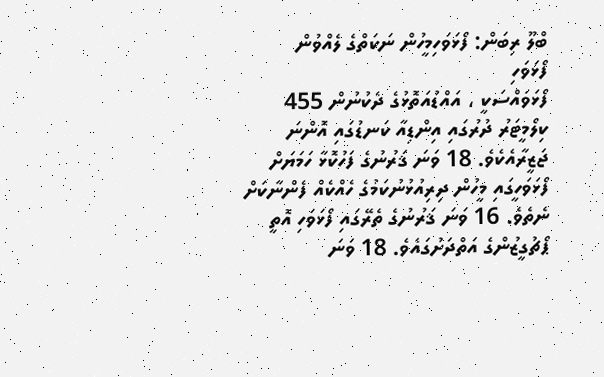ބްލޫ ރިބަން: ފޯޅަވަހިމީހުން ނަކަތްގެ ލެއްވުން
ފޯޅަވަހި
ފޯޅަވައްސަކީ ، އައްޑުއަތޮޅުގެ ދެކުނުން 455 ކިލޯމީޓަރު ދުރުގައި އިންޑިއާ ކަނޑުގައި އޮންނަ ޖަޒީރާއެކެވެ. 18 ވަނަ ޤަރުނުގެ ފަހުކޮޅާ ހަމަޔަށް ފޯޅަވަހީގައި މީހުން ދިރިއުޅުނުކަމުގެ ހެއްކެއް ފެންނާކަށް ނެތެވެ. 16 ވަނަ ޤަރުނުގެ ތެރޭގައި ފޯޅަވަހި އޮތީ ޕޯޗުގީޒުންގެ އަތްދަށުގައެވެ. 18 ވަނަ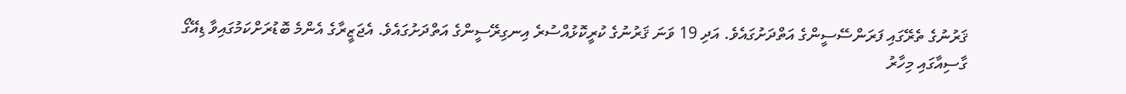ޤަރުނުގެ ތެރޭގައި ފަރަންސޭސީންގެ އަތްދަށުގައެވެ. އަދި 19 ވަނަ ޤަރުނުގެ ކުރީކޮޅުއްސުރެ އިނގިރޭސީންގެ އަތްދަށުގައެވެ. އެޖަޒީރާގެ އެންމެ ބޮޑުރަށްކަމުގައިވާ ޑިއޭގޯ ގާސިއާގައި މިހާރު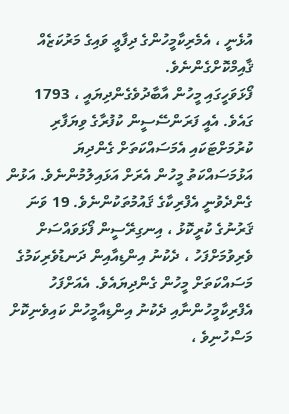އުޅެނީ ، އެމެރިކާމީހުންގެ ދިފާޢީ ވައިގެ މަރުކަޒެއް ޤާއިމްކޮށްގެންނެވެ.
ފޯޅަވަހީގައި މީހުން އާބާދުވެގެންދިޔައީ ، 1793 ގައެވެ. އެއީ ފަރަންސޭސީން ކުފުރާގެ ވިޔަފާރި ކުރުމަށްޓަކައި އެމަސައްކަތަށް ގެންދިޔަ އަޅުމަސައްކަތު މީހުން އެރަށް އަޅައިލުމުންނެވެ. އަޅުން ގެންދެވުނީ އެފްރިކާގެ ޤައުމުތަކުންނެވެ. 19 ވަނަ ޤަރުނުގެ ކުރީކޮޅު ، އިނގިރޭސީން ފޯޅަވައްސަށް ވެރިވުމަށްފަހު ، ދެކުނު އިންޑިއާއިން ދަނޑުވެރިކަމުގެ މަސައްކަތަށް މީހުން ގެންދިޔައެވެ. އެއަށްފަހު އެފްރިކާމީހުންނާއި ދެކުނު އިންޑިއާމީހުން ކައިވެނިކޮށް މަސްހުނިވެ ،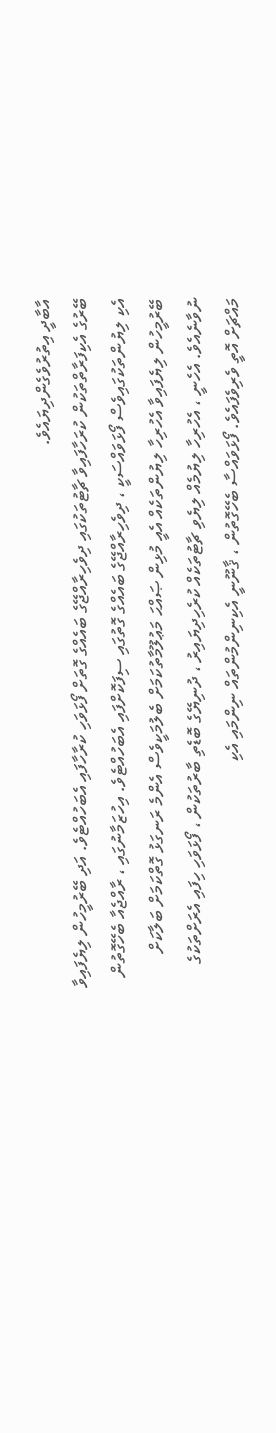އާބާދީ އިތުރުވެގެންދިޔައެވެ.
ބޭރުގެ އެކިފަރާތްތަކުން ކުރަހާފައިވާ ޗާޓުތަކުގައި ދިވެހިރާއްޖޭގެ ބައެއްގެ ގޮތަށް ފޯޅަވަހި ކުރާހާފައި އެބަހުއްޓެވެ. އަދި ބޭރުމީހުން ލިޔެފައިވާ އެކި ލިޔުންތަކުގައިވެސް ފޯޅަވައްސަކީ ، ދިވެހިރާއްޖޭގެ ބައެއްގެ ގޮތުގައި ސިފަކޮށްފައި އެބަހުއްޓެވެ. އިހުޒަމާނުގައި ، ރާއްޖެއާ ބެހޭގޮތުން ބޭރުމީހުން ލިޔެފައިވާ އެހުރިހާ ލިޔުންތަކެއް އެއީ މުޅިން ޞައްޙަ މަޢުލޫމާތުކަމަށް ބެލުމަކީވެސް އެންމެ ރަނގަޅު ގޮތްކަމަށް ބަލާކަށް ނުވާނެއެވެ. އެހެނީ ، އެހުރިހާ ލިޔުމެއް ލިޔެވި ޗާޓުތަކެއް ކުރެހިދިޔައިރު ، ދުނިޔޭގެ ބޮޑެތި ބާރުތަކުން ، ފޯޅަވަހި ހިފައި އެރަށްތަކުގެ މައްޗަށް އޮތީ ވެރިވެފައެވެ. ފޯޅަވައްސާ ބެހޭގޮތުން ، ޤާނޫނީ އެކިނިންމުންތައް ނިންމައި އެކި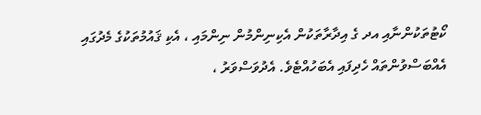ކޯޓުތަކުންނާއި އދ ގެ އިދާރާތަކުން އެކިނިންމުން ނިންމައި ، އެކި ޤައުމުތަކުގެ މެދުގައި އެއްބަސްވުންތައް ހެދިފައި އެބަހުއްޓެވެ. އެދުވަސްވަރު ،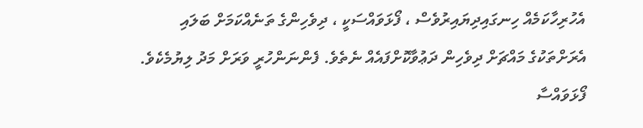އެހުރިހާކަމެއް ހިނގައިދިޔައިރުވެސް ، ފޯޅަވައްސަކީ ، ދިވެހިންގެ ތަނެއްކަމަށް ބަލައި އެރަށްތަކުގެ މައްޗަށް ދިވެހިން ދަޢުވާކޮށްފައެއް ނެތެވެ. ފެންނަންހުރީ ވަރަށް މަދު ލިޔުމެކެވެ.
ފޯޅަވައްސާ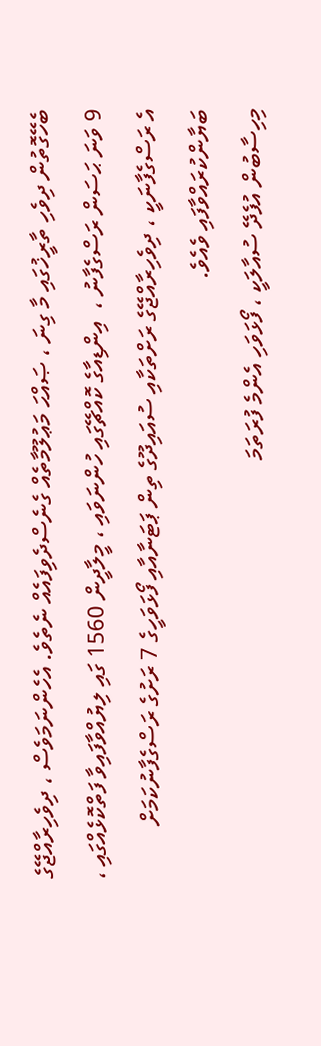ބެހޭގޮތުން ދިވެހި ތާރީޚުގައި މާ ގިނަ ، ޞައްޙަ މަޢުލޫމާތެއް ގެނެސްދެވިފައެއް ނެތެވެ. އެހެންނަމަވެސް ، ދިވެހިރާއްޖޭގެ 9 ވަނަ ޙަސަން ރަސްގެފާނު ،  އިންޑިއާގެ ކޮއްޗޭގައި ހުންނަވައި ، މީލާދީން 1560 ގައި ލިޔުއްވާފައިވާ ފަތްކޮޅެއްގައި ، އެ ރަސްގެފާނަކީ ، ދިވެހިރާއްޖޭގެ ރަށްތަކާއި ސުއައިދޫގެ ތިން ޕަޓަނާއާއި ފޯޅަވަހީގެ 7 ރަށުގެ ރަސްގެފާނުކަމަށް ބަޔާންކުރައްވާފައި ވެއެވެ.
މިހިސާބުން އުފެދޭ ސުއާލަކީ ، ފޯޅަވަހި އެންމެ ފުރަތަމަ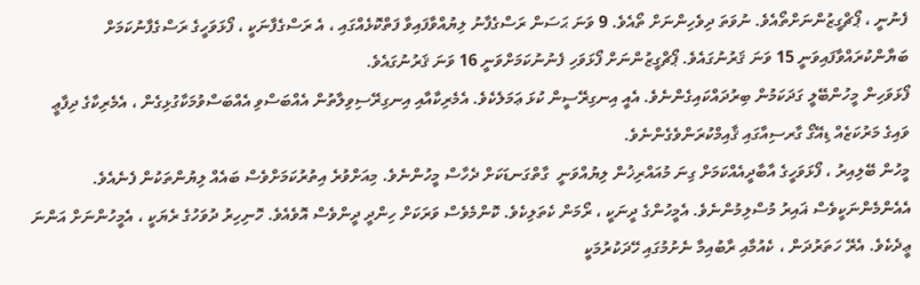ފެނުނީ ، ޕޯޗްގީޒުންނަށްތޯއެވެ. ނުވަތަ ދިވެހިންނަށް ތޯއެވެ. 9 ވަނަ ޙަސަން ރަސްގެފާނު ލިޔުއްވާފައިވާ ފަތްކޮޅެއްގައި ، އެ ރަސްގެފާނަކީ ، ފޯޅަވަހީގެ ރަސްގެފާނުކަމަށް ބަޔާންކުރައްވާފައިވަނީ 15 ވަނަ ޤަރުނުގައެވެ. ޕޯޗްގީޒުންނަށް ފޯޅަވަހި ފެނުނުކަމަށްވަނީ 16 ވަނަ ޤަރުނުގައެވެ.
ފޯޅަވަހިން މީހުންބޭލީ ގަދަކަމުން ބިރުދައްކައިގެންނެވެ. އެއީ އިނގިރޭސީން ކުޅަ ޢަމަލެކެވެ. އެމެރިކާއާއި އިނގިރޭސިވިލާތުން އެއްބަސްވި އެއްބަސްވުމަކާގުޅިގެން ، އެމެރިކާގެ ދިފާޢީ ވައިގެ މަރުކަޒެއް ޑިއޭގޯ ގާރސިއާގައި ޤާއިމްކުރަންވެގެންނެވެ.
މީހުން ބޭލިއިރު ، ފޯޅަވަހީގެ އާބާދީއެއްކަމަށް ގިނަ މުއައްރިޚުން ލިޔުއްވަނީ  ގާތްގަނޑަކަށް ދެހާސް މީހުންނެވެ. މިއަށްވުރެ އިތުރުކަމަށްވެސް ބައެއް ލިޔުންތަކުން ފެނެއެވެ.
އެއެންމެންނަކީވެސް ޣައިރު މުސްލިމުންނެވެ. އެމީހުންގެ ދީނަކީ ، ރޯމަން ކެތަލިކެވެ. ކޮންމެވެސް ވަރަކަށް ހިންދީ ދީންވެސް އޮވެއެވެ. ހޮނިހިރު ދުވަހުގެ ރެޔަކީ ، އެމީހުންނަށް އަންނަ ޢީދެކެވެ. އެރޭ ހަތަރުދަން ، ކެއުމާއި ރާބުއިމާ ނެށުމުގައި ހޭދަކުރުމަކީ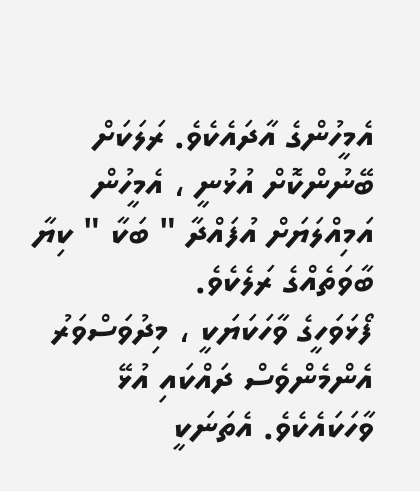އެމީހުންގެ އާދައެކެވެ. ރަލަކަށް ބޭނުންކޮށް އުޅުނީ ، އެމީހުން އަމިއްލަޔަށް އުފައްދާ " ބަކާ " ކިޔާ ބާވަތެއްގެ ރަލެކެވެ.
ފޯޅަވަހީގެ ވާހަކަޔަކީ ، މިދުވަސްވަރު އެންމެންވެސް ދައްކައި އުޅޭ ވާހަކައެކެވެ. އެތަނަކީ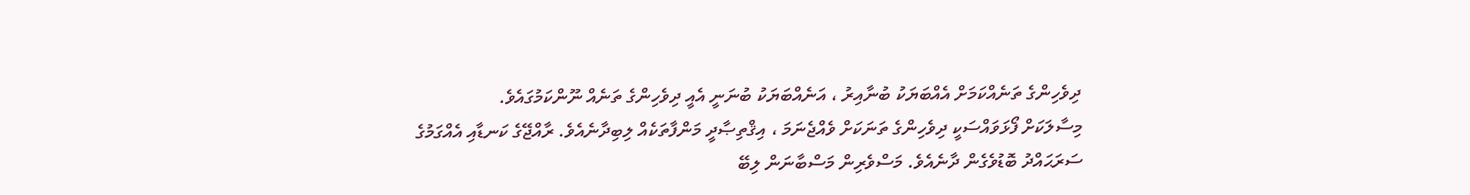ދިވެހިންގެ ތަނެއްކަމަށް އެއްބަޔަކު ބުނާއިރު ، އަނެއްބަޔަކު ބުނަނީ އެއީ ދިވެހިންގެ ތަނެއް ނޫންކަމުގައެވެ.
މިސާލަކަށް ފޯޅަވައްސަކީ ދިވެހިންގެ ތަނަކަށް ވެއްޖެނަމަ ، އިޤްތިޞާދީ މަންފާތަކެއް ލިބިދާނެއެވެ. ރާއްޖޭގެ ކަނޑާއި އެއްގަމުގެ ސަރަޙައްދު ބޮޑުވެގެން ދާނެއެވެ. މަސްވެރިން މަސްބާނަން ލިބޭ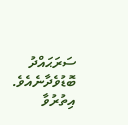ސަރަޙައްދު ބޮޑުވެދާނެއެވެ. އިތުރުވާ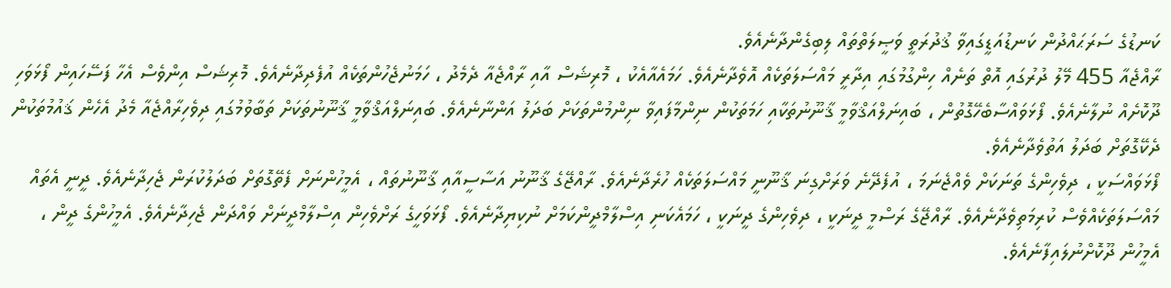ކަނޑުގެ ސަރަޙައްދުން ކަނޑުއަޑީގައިވާ ޤުދުރަތީ ވަޞީލަތްތައް ލިބިގެންދާނެއެވެ.
ރާއްޖެއާ 455 މޭލު ދުރުގައި އޮތް ތަނެއް ހިންގުމުގައި އިދާރީ މައްސަލަތަކެއް އޮވެދާނެއެވެ. ހަމައެއާއެކު ، މޮރިޝަސް އާއި ރާއްޖެއާ ދެމެދު ، ހަމަނުޖެހުންތަކެއް އުފެދިދާނެއެވެ. މޮރިޝަސް އިންވެސް އެހާ ފަސޭހައިން ފޯޅަވަހި ދޫކޮށެއް ނުލާނެއެވެ. ފޯޅަވައްސާބެހޭގޮތުން ، ބައިނަލްއަޤްވާމީ ޤާނޫނުތަކާއި ހަމަތަކުން ނިންމާފައިވާ ނިންމުންތަކަށް ބަދަލު އަންނާނެއެވެ. ބައިނަލްއަޤްވާމީ ޤާނޫނުތަކަށް ތަބާވުމުގައި ދިވެހިރާއްޖެއާ މެދު އެހެން ޤައުމުތަކުން ދެކޭގޮތަށް ބަދަލު އަތުވެދާނެއެވެ.
ފޯޅަވައްސަކީ ، ދިވެހިންގެ ތަނަކަށް ވެއްޖެނަމަ ، އުފެދޭނެ ވަރަށްގިނަ ޤާނޫނީ މައްސަލަތަކެއް ހުރެދާނެއެވެ. ރާއްޖޭގެ ޤާނޫނު އަސާސީއާއި ޤާނޫނުތައް ، އެމީހުންނަށް ފެތޭގޮތަށް ބަދަލުކުރަން ޖެހިދާނެއެވެ. ދީނީ އެތައް މައްސަލަތަކެއްވެސް ކުރިމަތިވެދާނެއެވެ. ރާއްޖޭގެ ރަސްމީ ދީނަކީ ، ދިވެހިންގެ ދީނަކީ ، ހަމައެކަނި އިސްލާމްދީންކަމަށް ނުކިޔިދާނެއެވެ. ފޯޅަވަހީގެ ރަށްވެހިން އިސްލާމްދީނަށް ވައްދަން ޖެހިދާނެއެވެ. އެމީހުންގެ ދީން ، އެމީހުން ދޫކޮށްނުލައިފާނެއެވެ.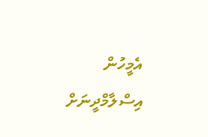އެމީހުން އިސްލާމްދީނަށް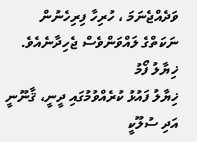ވަދެއްޖެނަމަ ، ހުރިހާ ފިރިހެނުން ނަކަތްގެ ލައްވަންވެސް ޖެހިދާނެއެވެ.
ޚިޔާލު ފޯމު
ޚިޔާލު ފައުޅު ކުރެއްވުމުގައި ދީނީ، ޤާނޫނީ އަދި ސުލޫކީ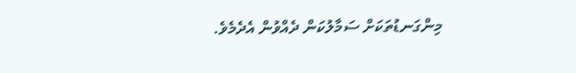މިންގަނޑުތަކަށް ސަމާލުކަން ދެއްވުން އެދެމެވެ.